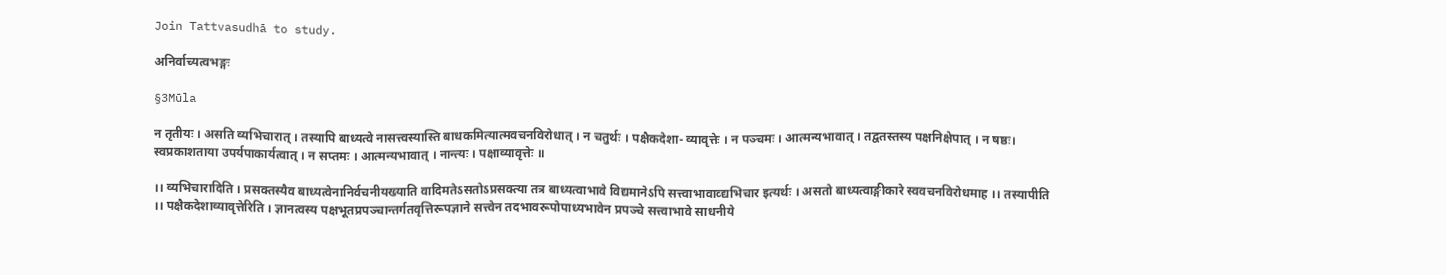Join Tattvasudhā to study.

अनिर्वाच्यत्वभङ्गः

§3Mūla

न तृतीयः । असति व्यभिचारात् । तस्यापि बाध्यत्वे नासत्त्वस्यास्ति बाधकमित्यात्मवचनविरोधात् । न चतुर्थः । पक्षैकदेशा- व्यावृत्तेः । न पञ्चमः । आत्मन्यभावात् । तद्वतस्तस्य पक्षनिक्षेपात् । न षष्ठः। स्वप्रकाशताया उपर्यपाकार्यत्वात् । न सप्तमः । आत्मन्यभावात् । नान्त्यः । पक्षाव्यावृत्तेः ॥

।। व्यभिचारादिति । प्रसक्तस्यैव बाध्यत्वेनानिर्वचनीयख्याति वादिमतेऽसतोऽप्रसक्त्या तत्र बाध्यत्वाभावे विद्यमानेऽपि सत्त्वाभावाव्द्यभिचार इत्यर्थः । असतो बाध्यत्वाङ्गीकारे स्ववचनविरोधमाह ।। तस्यापीति ।। पक्षैकदेशाव्यावृत्तेरिति । ज्ञानत्वस्य पक्षभूतप्रपञ्चान्तर्गतवृत्तिरूपज्ञाने सत्त्वेन तदभावरूपोपाध्यभावेन प्रपञ्चे सत्त्वाभावे साधनीये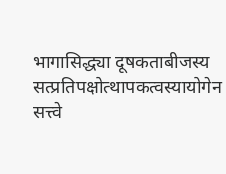भागासिद्ध्या दूषकताबीजस्य सत्प्रतिपक्षोत्थापकत्वस्यायोगेन सत्त्वे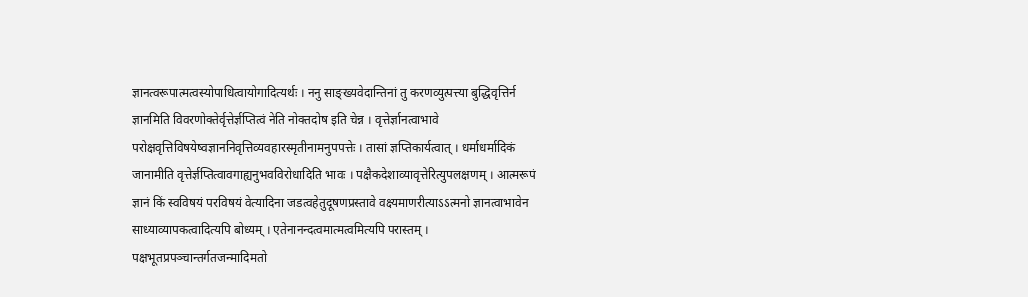ज्ञानत्वरूपात्मत्वस्योपाधित्वायोगादित्यर्थः । ननु साङ्ख्यवेदान्तिनां तु करणव्युत्पत्त्या बुद्धिवृत्तिर्न ज्ञानमिति विवरणोक्तेर्वृत्तेर्ज्ञप्तित्वं नेति नोक्तदोष इति चेन्न । वृत्तेर्ज्ञानत्वाभावे परोक्षवृत्तिविषयेष्वज्ञाननिवृत्तिव्यवहारस्मृतीनामनुपपत्तेः । तासां ज्ञप्तिकार्यत्वात् । धर्माधर्मादिकं जानामीति वृत्तेर्ज्ञप्तित्वावगाह्यनुभवविरोधादिति भावः । पक्षैकदेशाव्यावृत्तेरित्युपलक्षणम् । आत्मरूपं ज्ञानं किं स्वविषयं परविषयं वेत्यादिना जडत्वहेतुदूषणप्रस्तावे वक्ष्यमाणरीत्याऽऽत्मनो ज्ञानत्वाभावेन साध्याव्यापकत्वादित्यपि बोध्यम् । एतेनानन्दत्वमात्मत्वमित्यपि परास्तम् । पक्षभूतप्रपञ्चान्तर्गतजन्मादिमतो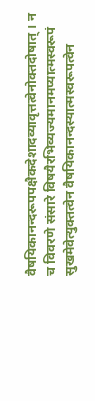वैषयिकानन्दरूपपक्षैकदेशादव्यावृत्तत्वेनोक्तदोषात् । न च विवरणे संसारे विषयैरभिव्यज्यमानमप्यात्मस्वरूपं सुखमेवेत्युक्तत्वेन वैषयिकानन्दस्यात्मस्वरूपत्वेन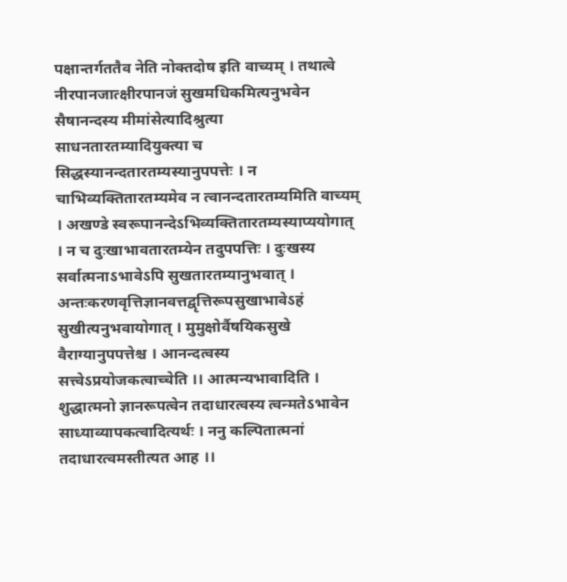पक्षान्तर्गततैव नेति नोक्तदोष इति वाच्यम् । तथात्वे नीरपानजात्क्षीरपानजं सुखमधिकमित्यनुभवेन सैषानन्दस्य मीमांसेत्यादिश्रुत्या साधनतारतम्यादियुक्त्या च सिद्धस्यानन्दतारतम्यस्यानुपपत्तेः । न चाभिव्यक्तितारतम्यमेव न त्वानन्दतारतम्यमिति वाच्यम् । अखण्डे स्वरूपानन्देऽभिव्यक्तितारतम्यस्याप्ययोगात् । न च दुःखाभावतारतम्येन तदुपपत्तिः । दुःखस्य सर्वात्मनाऽभावेऽपि सुखतारतम्यानुभवात् । अन्तःकरणवृत्तिज्ञानवत्तद्वृत्तिरूपसुखाभावेऽहं सुखीत्यनुभवायोगात् । मुमुक्षोर्वैषयिकसुखे वैराग्यानुपपत्तेश्च । आनन्दत्वस्य सत्त्वेऽप्रयोजकत्वाच्चेति ।। आत्मन्यभावादिति । शुद्धात्मनो ज्ञानरूपत्वेन तदाधारत्वस्य त्वन्मतेऽभावेन साध्याव्यापकत्वादित्यर्थः । ननु कल्पितात्मनां तदाधारत्वमस्तीत्यत आह ।।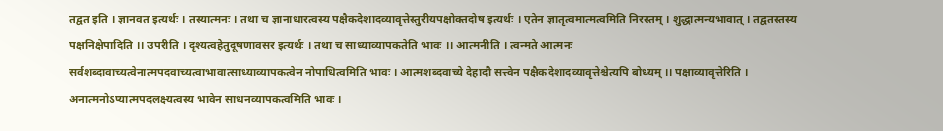तद्वत इति । ज्ञानवत इत्यर्थः । तस्यात्मनः । तथा च ज्ञानाधारत्वस्य पक्षैकदेशादव्यावृत्तेस्तुरीयपक्षोक्तदोष इत्यर्थः । एतेन ज्ञातृत्वमात्मत्वमिति निरस्तम् । शुद्धात्मन्यभावात् । तद्वतस्तस्य पक्षनिक्षेपादिति ।। उपरीति । दृश्यत्वहेतुदूषणावसर इत्यर्थः । तथा च साध्याव्यापकतेति भावः ।। आत्मनीति । त्वन्मते आत्मनः सर्वशब्दावाच्यत्वेनात्मपदवाच्यत्वाभावात्साध्याव्यापकत्वेन नोपाधित्वमिति भावः । आत्मशब्दवाच्ये देहादौ सत्त्वेन पक्षैकदेशादव्यावृत्तेश्चेत्यपि बोध्यम् ।। पक्षाव्यावृत्तेरिति । अनात्मनोऽप्यात्मपदलक्ष्यत्वस्य भावेन साधनव्यापकत्वमिति भावः ।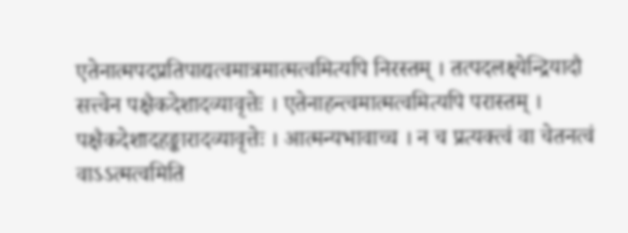एतेनात्मपदप्रतिपाद्यत्वमात्रमात्मत्वमित्यपि निरस्तम् । तत्पदलक्ष्येन्द्रियादौ सत्त्वेन पक्षैकदेशादव्यावृत्तेः । एतेनाहन्त्वमात्मत्वमित्यपि परास्तम् । पक्षैकदेशादहङ्कारादव्यावृत्तेः । आत्मन्यभावाच्च । न च प्रत्यक्त्वं वा चेतनत्वं वाऽऽत्मत्वमिति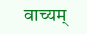वाच्यम्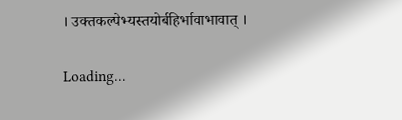। उक्तकल्पेभ्यस्तयोर्बहिर्भावाभावात् ।

Loading…